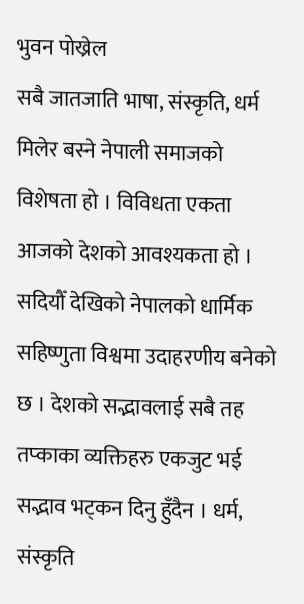भुवन पोख्रेल
सबै जातजाति भाषा, संस्कृति, धर्म मिलेर बस्ने नेपाली समाजको विशेषता हो । विविधता एकता आजको देशको आवश्यकता हो । सदियौँ देखिको नेपालको धार्मिक सहिष्णुता विश्वमा उदाहरणीय बनेको छ । देशको सद्भावलाई सबै तह तप्काका व्यक्तिहरु एकजुट भई सद्भाव भट्कन दिनु हुँदैन । धर्म, संस्कृति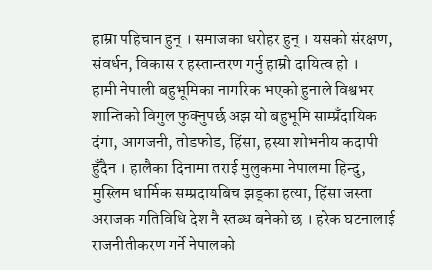हाम्रा पहिचान हुन् । समाजका धरोहर हुन् । यसको संरक्षण, संवर्धन, विकास र हस्तान्तरण गर्नु हाम्रो दायित्व हो ।
हामी नेपाली बहुभूमिका नागरिक भएको हुनाले विश्वभर शान्तिको विगुल फुक्नुपर्छ अझ यो बहुभूमि साम्प्रँदायिक दंगा, आगजनी, तोडफोड, हिंसा, हस्या शोभनीय कदापी हुँदैन । हालैका दिनामा तराई मुलुकमा नेपालमा हिन्दु, मुस्लिम धार्मिक सम्प्रदायबिच झड्का हत्या, हिंसा जस्ता अराजक गतिविधि देश नै स्तब्ध बनेको छ । हरेक घटनालाई राजनीतीकरण गर्ने नेपालको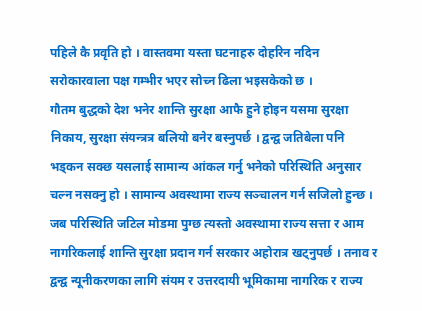पहिले कै प्रवृति हो । वास्तवमा यस्ता घटनाहरु दोहरिन नदिन सरोकारवाला पक्ष गम्भीर भएर सोच्न ढिला भइसकेको छ ।
गौतम बुद्धको देश भनेर शान्ति सुरक्षा आफै हुने होइन यसमा सुरक्षा निकाय, सुरक्षा संयन्त्रत्र बलियो बनेर बस्नुपर्छ । द्वन्द्व जतिबेला पनि भड्कन सक्छ यसलाई सामान्य आंकल गर्नु भनेको परिस्थिति अनुसार चल्न नसक्नु हो । सामान्य अवस्थामा राज्य सञ्चालन गर्न सजिलो हुन्छ । जब परिस्थिति जटिल मोडमा पुग्छ त्यस्तो अवस्थामा राज्य सत्ता र आम नागरिकलाई शान्ति सुरक्षा प्रदान गर्न सरकार अहोरात्र खट्नुपर्छ । तनाव र द्वन्द्व न्यूनीकरणका लागि संयम र उत्तरदायी भूमिकामा नागरिक र राज्य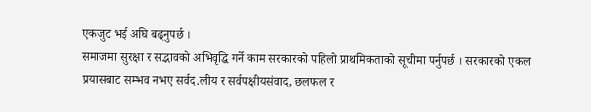एकजुट भई अघि बढ्नुपर्छ ।
समाजमा सुरक्षा र सद्भावको अभिवृद्धि गर्ने काम सरकारको पहिलो प्राथमिकताको सूचीमा पर्नुपर्छ । सरकारको एकल प्रयासबाट सम्भव नभए सर्वद.लीय र सर्वपक्षीयसंवाद, छलफल र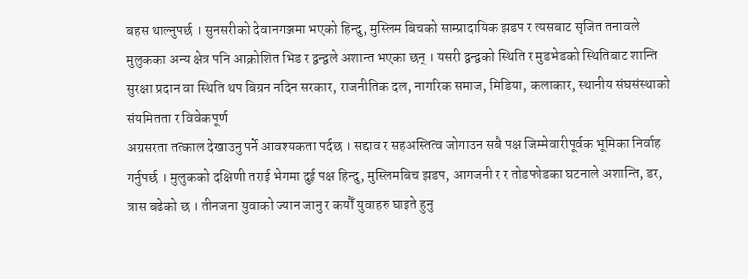बहस थाल्नुपर्छ । सुनसरीको देवानगञ्जमा भएको हिन्दु, मुस्लिम बिचको साम्प्रादायिक झडप र त्यसबाट सृजित तनावले मुलुकका अन्य क्षेत्र पनि आक्रोशित भिड र द्वन्द्वले अशान्त भएका छन् । यसरी द्वन्द्वको स्थिति र मुडभेडको स्थितिबाट शान्ति सुरक्षा प्रदान वा स्थिति थप बिग्रन नदिन सरकार, राजनीतिक दल, नागरिक समाज, मिडिया, कलाकार, स्थानीय संघसंस्थाको संयमितता र विवेकपूर्ण
अग्रसरता तत्काल देखाउनु पर्ने आवश्यकता पर्दछ । सद्दाव र सहअस्तित्व जोगाउन सबै पक्ष जिम्मेवारीपूर्वक भूमिका निर्वाह गर्नुपर्छ । मुलुकको दक्षिणी तराई भेगमा दुई पक्ष हिन्दु, मुस्लिमबिच झडप, आगजनी र र तोडफोडका घटनाले अशान्ति, डर, त्रास बढेको छ । तीनजना युवाको ज्यान जानु र कयौँ युवाहरु घाइते हुनु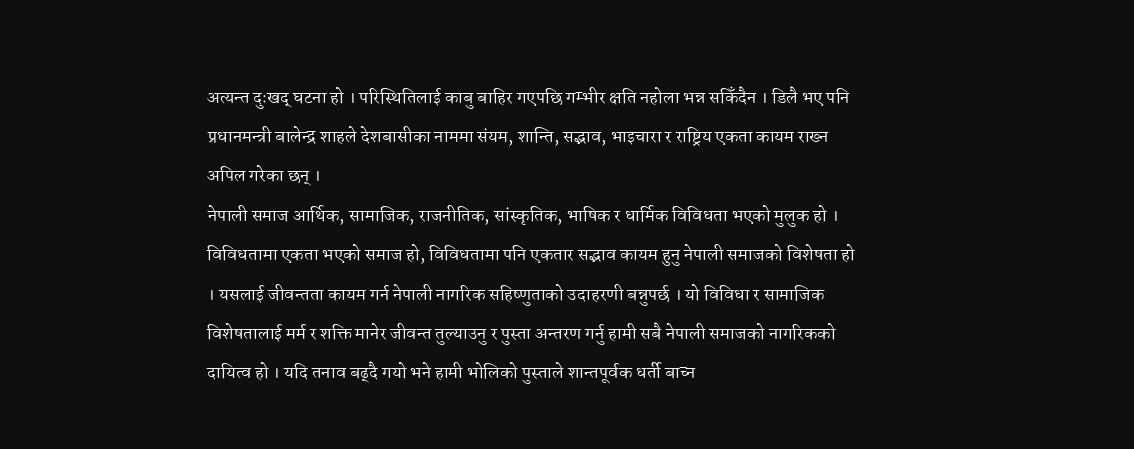अत्यन्त दुःखद् घटना हो । परिस्थितिलाई काबु बाहिर गएपछि गम्भीर क्षति नहोला भन्न सकिँदैन । डिलै भए पनि प्रधानमन्त्री बालेन्द्र शाहले देशबासीका नाममा संयम, शान्ति, सद्भाव, भाइचारा र राष्ट्रिय एकता कायम राख्न अपिल गरेका छन् ।
नेपाली समाज आर्थिक, सामाजिक, राजनीतिक, सांस्कृतिक, भाषिक र धार्मिक विविधता भएको मुलुक हो । विविधतामा एकता भएको समाज हो, विविधतामा पनि एकतार सद्भाव कायम हुनु नेपाली समाजको विशेषता हो । यसलाई जीवन्तता कायम गर्न नेपाली नागरिक सहिष्णुताको उदाहरणी बन्नुपर्छ । यो विविधा र सामाजिक विशेषतालाई मर्म र शक्ति मानेर जीवन्त तुल्याउनु र पुस्ता अन्तरण गर्नु हामी सबै नेपाली समाजको नागरिकको दायित्व हो । यदि तनाव बढ्दै गयो भने हामी भोलिको पुस्ताले शान्तपूर्वक धर्ती बाच्न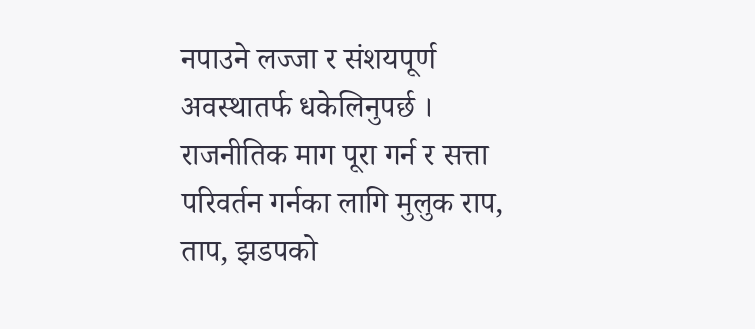नपाउने लज्जा र संशयपूर्ण अवस्थातर्फ धकेलिनुपर्छ ।
राजनीतिक माग पूरा गर्न र सत्ता परिवर्तन गर्नका लागि मुलुक राप, ताप, झडपको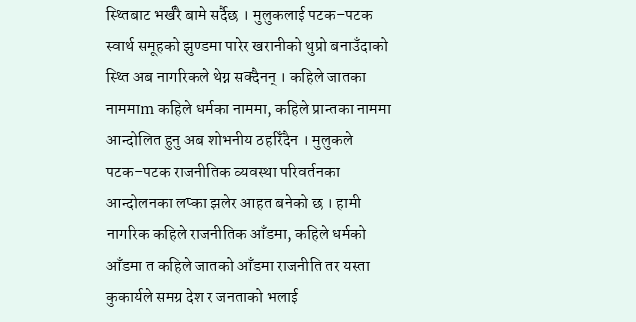स्थ्तिबाट भर्खरै बामे सर्दैछ । मुलुकलाई पटक–पटक स्वार्थ समूहको झुण्डमा पारेर खरानीको थुप्रो बनाउँदाको स्थ्ति अब नागरिकले थेग्न सक्दैनन् । कहिले जातका नाममाm कहिले धर्मका नाममा, कहिले प्रान्तका नाममा आन्दोलित हुनु अब शोभनीय ठहरिँदैन । मुलुकले पटक–पटक राजनीतिक व्यवस्था परिवर्तनका आन्दोलनका लप्का झलेर आहत बनेको छ । हामी नागरिक कहिले राजनीतिक आँडमा, कहिले धर्मको आँडमा त कहिले जातको आँडमा राजनीति तर यस्ता कुकार्यले समग्र देश र जनताको भलाई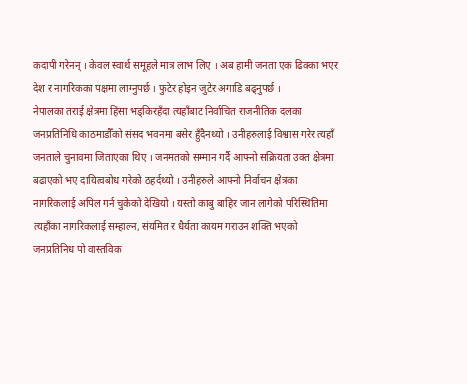कदापी गरेनन् । केवल स्वार्थ समूहले मात्र लाभ लिए । अब हामी जनता एक ढिक्का भएर देश र नागरिकका पक्षमा लाग्नुपर्छ । फुटेर होइन जुटेर अगाडि बढ्नुपर्छ ।
नेपालका तराई क्षेत्रमा हिंसा भड्किरहँदा त्यहाँबाट निर्वाचित राजनीतिक दलका जनप्रतिनिधि काठमाडौँको संसद भवनमा बसेर हुँदैनथ्यो । उनीहरुलाई विश्वास गरेर त्यहाँ जनताले चुनावमा जिताएका थिए । जनमतको सम्मान गर्दै आफ्नो सक्रियता उक्त क्षेत्रमा बढाएको भए दायित्वबोध गरेको ठहर्दथ्यो । उनीहरुले आफ्नो निर्वाचन क्षेत्रका नागरिकलाई अपिल गर्न चुकेको देखियो । यस्तो काबु बाहिर जान लागेको परिस्थितिमा त्यहाँका नागरिकलाई सम्हाल्न, संयमित र धैर्यता कायम गराउन शक्ति भएको जनप्रतिनिध पो वास्तविक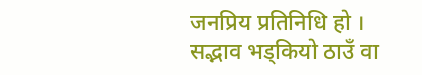जनप्रिय प्रतिनिधि हो ।
सद्भाव भड्कियो ठाउँ वा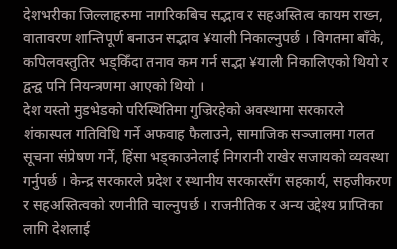देशभरीका जिल्लाहरुमा नागरिकबिच सद्भाव र सहअस्तित्व कायम राख्न, वातावरण शान्तिपूर्ण बनाउन सद्भाव ¥याली निकाल्नुपर्छ । विगतमा बाँके, कपिलवस्तुतिर भड्किँदा तनाव कम गर्न सद्भा ¥याली निकालिएको थियो र द्वन्द्व पनि नियन्त्रणमा आएको थियो ।
देश यस्तो मुडभेडको परिस्थितिमा गुज्रिरहेको अवस्थामा सरकारले शंकास्पल गतिविधि गर्ने अफवाह फैलाउने, सामाजिक सञ्जालमा गलत सूचना संप्रेषण गर्ने, हिंसा भड्काउनेलाई निगरानी राखेर सजायको व्यवस्था गर्नुपर्छ । केन्द्र सरकारले प्रदेश र स्थानीय सरकारसँग सहकार्य, सहजीकरण र सहअस्तित्वको रणनीति चाल्नुपर्छ । राजनीतिक र अन्य उद्देश्य प्राप्तिका लागि देशलाई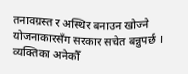तनावग्रस्त र अस्थिर बनाउन खोज्ने योजनाकारसँग सरकार सचेत बन्नुपर्छ । व्यक्तिका अनेकौँ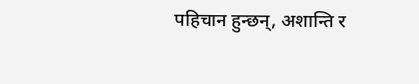पहिचान हुन्छन्, अशान्ति र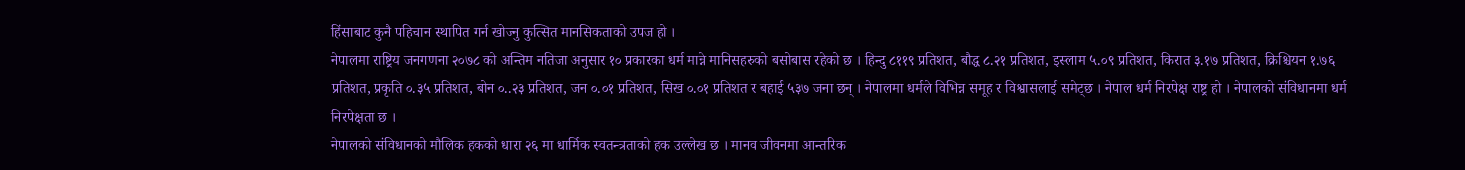हिंसाबाट कुनै पहिचान स्थापित गर्न खोज्नु कुत्सित मानसिकताको उपज हो ।
नेपालमा राष्ट्रिय जनगणना २०७८ को अन्तिम नतिजा अनुसार १० प्रकारका धर्म मान्ने मानिसहरुको बसोबास रहेको छ । हिन्दु ८११९ प्रतिशत, बौद्ध ८.२१ प्रतिशत, इस्लाम ५.०९ प्रतिशत, किरात ३.१७ प्रतिशत, क्रिश्चियन १.७६ प्रतिशत, प्रकृति ०.३५ प्रतिशत, बोन ०..२३ प्रतिशत, जन ०.०१ प्रतिशत, सिख ०.०१ प्रतिशत र बहाई ५३७ जना छन् । नेपालमा धर्मले विभिन्न समूह र विश्वासलाई समेट्छ । नेपाल धर्म निरपेक्ष राष्ट्र हो । नेपालको संविधानमा धर्म निरपेक्षता छ ।
नेपालको संविधानको मौलिक हकको धारा २६ मा धार्मिक स्वतन्त्रताको हक उल्लेख छ । मानव जीवनमा आन्तरिक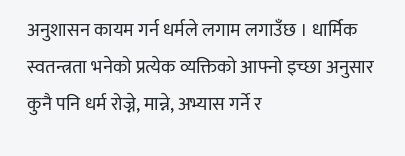अनुशासन कायम गर्न धर्मले लगाम लगाउँछ । धार्मिक स्वतन्त्रता भनेको प्रत्येक व्यक्तिको आफ्नो इच्छा अनुसार कुनै पनि धर्म रोज्ने, मान्ने, अभ्यास गर्ने र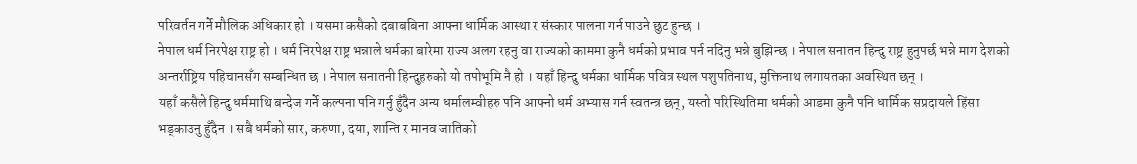परिवर्तन गर्ने मौलिक अधिकार हो । यसमा कसैको दबाबबिना आफ्ना धार्मिक आस्था र संस्कार पालना गर्न पाउने छुट हुन्छ ।
नेपाल धर्म निरपेक्ष राष्ट्र हो । धर्म निरपेक्ष राष्ट्र भन्नाले धर्मका बारेमा राज्य अलग रहनु वा राज्यको काममा कुनै धर्मको प्रभाव पर्न नदिनु भन्ने बुझिन्छ । नेपाल सनातन हिन्दु राष्ट्र हुनुपर्छ भन्ने माग देशको अन्तर्राष्ट्रिय पहिचानसँग सम्बन्धित छ । नेपाल सनातनी हिन्दुहरुको यो तपोभूमि नै हो । यहाँ हिन्दु धर्मका धार्मिक पवित्र स्थल पशुपतिनाथ, मुक्तिनाथ लगायतका अवस्थित छन् ।
यहाँ कसैले हिन्दु धर्ममाथि बन्देज गर्ने कल्पना पनि गर्नु हुँदैन अन्य धर्मालम्वीहरु पनि आफ्नो धर्म अभ्यास गर्न स्वतन्त्र छन्, यस्तो परिस्थितिमा धर्मको आडमा कुनै पनि धार्मिक सप्रदायले हिंसा भड्काउनु हुँदैन । सबै धर्मको सार, करुणा, दया, शान्ति र मानव जातिको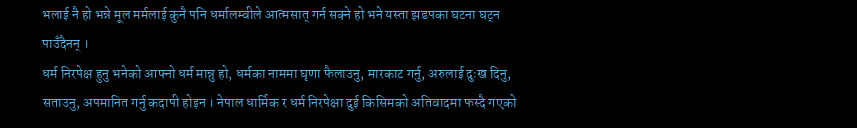भलाई नै हो भन्ने मूल मर्मलाई कुनै पनि धर्मालम्वीले आत्मसात् गर्न सक्ने हो भने यस्ता झडपका घटना घट्न पाउँदैनन् ।
धर्म निरपेक्ष हुनु भनेको आफ्नो धर्म मान्नु हो, धर्मका नाममा घृणा फैलाउनु, मारकाट गर्नु, अरुलाई दुःख दिनु, सताउनु, अपमानित गर्नु कदापी होइन । नेपाल धार्मिक र धर्म निरपेक्षा दुई किसिमको अतिवादमा फस्दै गएको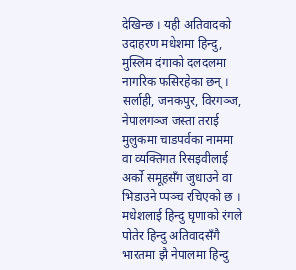देखिन्छ । यही अतिवादको उदाहरण मधेशमा हिन्दु, मुस्लिम दंगाको दलदलमा नागरिक फसिरहेका छन् ।
सर्लाही, जनकपुर, विरगञ्ज, नेपालगञ्ज जस्ता तराई मुलुकमा चाडपर्वका नाममा वा व्यक्तिगत रिसइवीलाई अर्को समूहसँग जुधाउने वा भिडाउने प्पञ्च रचिएको छ । मधेशलाई हिन्दु घृणाको रंगले पोतेर हिन्दु अतिवादसँगै भारतमा झै नेपालमा हिन्दु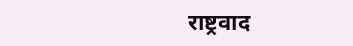राष्ट्रवाद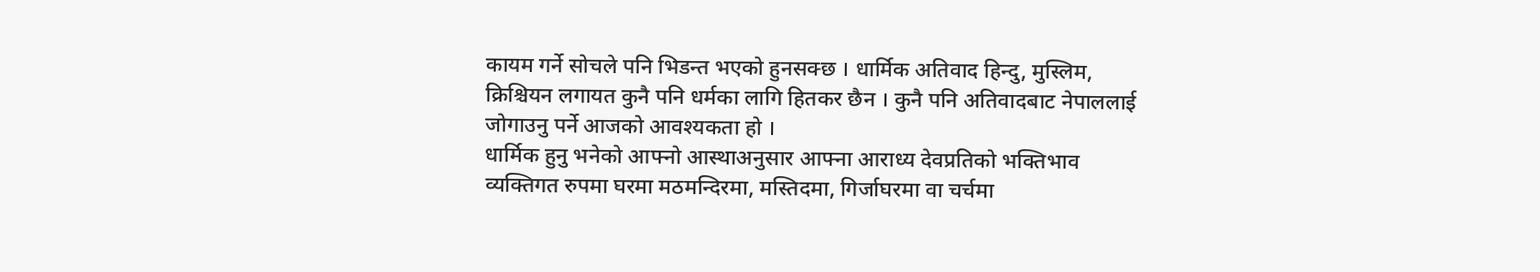कायम गर्ने सोचले पनि भिडन्त भएको हुनसक्छ । धार्मिक अतिवाद हिन्दु, मुस्लिम, क्रिश्चियन लगायत कुनै पनि धर्मका लागि हितकर छैन । कुनै पनि अतिवादबाट नेपाललाई जोगाउनु पर्ने आजको आवश्यकता हो ।
धार्मिक हुनु भनेको आफ्नो आस्थाअनुसार आफ्ना आराध्य देवप्रतिको भक्तिभाव व्यक्तिगत रुपमा घरमा मठमन्दिरमा, मस्तिदमा, गिर्जाघरमा वा चर्चमा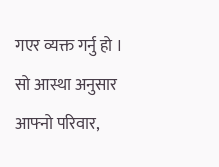गएर व्यक्त गर्नु हो । सो आस्था अनुसार आफ्नो परिवार,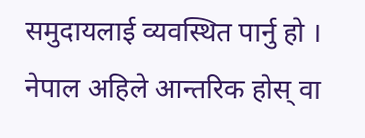समुदायलाई व्यवस्थित पार्नु हो । नेपाल अहिले आन्तरिक होस् वा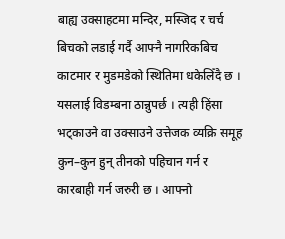बाह्य उक्साहटमा मन्दिर, मस्जिद र चर्च बिचको लडाई गर्दै आफ्नै नागरिकबिच काटमार र मुडमडेको स्थितिमा धकेलिँदै छ । यसलाई विडम्बना ठान्नुपर्छ । त्यही हिंसा भट्काउने वा उक्साउने उत्तेजक व्यक्रि समूह कुन–कुन हुन् तीनको पहिचान गर्न र कारबाही गर्न जरुरी छ । आफ्नो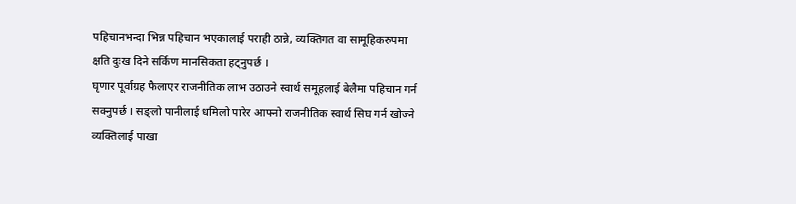पहिचानभन्दा भिन्न पहिचान भएकालाई पराही ठान्ने, व्यक्तिगत वा सामूहिकरुपमा क्षति दुःख दिने सर्किण मानसिकता हट्नुपर्छ ।
घृणार पूर्वाग्रह फैलाएर राजनीतिक लाभ उठाउने स्वार्थ समूहलाई बेलैमा पहिचान गर्न सक्नुपर्छ । सङ्लो पानीलाई धमिलो पारेर आफ्नो राजनीतिक स्वार्थ सिघ गर्न खोज्ने व्यक्तिलाई पाखा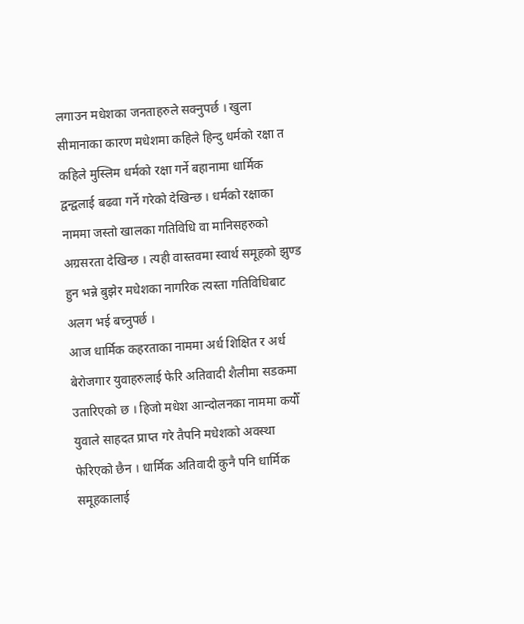लगाउन मधेशका जनताहरुले सक्नुपर्छ । खुला सीमानाका कारण मधेशमा कहिले हिन्दु धर्मको रक्षा त कहिले मुस्लिम धर्मको रक्षा गर्ने बहानामा धार्मिक द्वन्द्वलाई बढवा गर्ने गरेको देखिन्छ । धर्मको रक्षाका नाममा जस्तो खालका गतिविधि वा मानिसहरुको अग्रसरता देखिन्छ । त्यही वास्तवमा स्वार्थ समूहको झुण्ड हुन भन्ने बुझेर मधेशका नागरिक त्यस्ता गतिविधिबाट अलग भई बच्नुपर्छ ।
आज धार्मिक कहरताका नाममा अर्ध शिक्षित र अर्ध बेरोजगार युवाहरुलाई फेरि अतिवादी शैलीमा सडकमा उतारिएको छ । हिजो मधेश आन्दोलनका नाममा कयौँ युवाले साहदत प्राप्त गरे तैपनि मधेशको अवस्था फेरिएको छैन । धार्मिक अतिवादी कुनै पनि धार्मिक समूहकालाई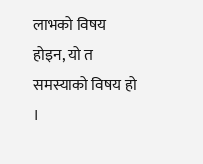लाभको विषय होइन, यो त समस्याको विषय हो ।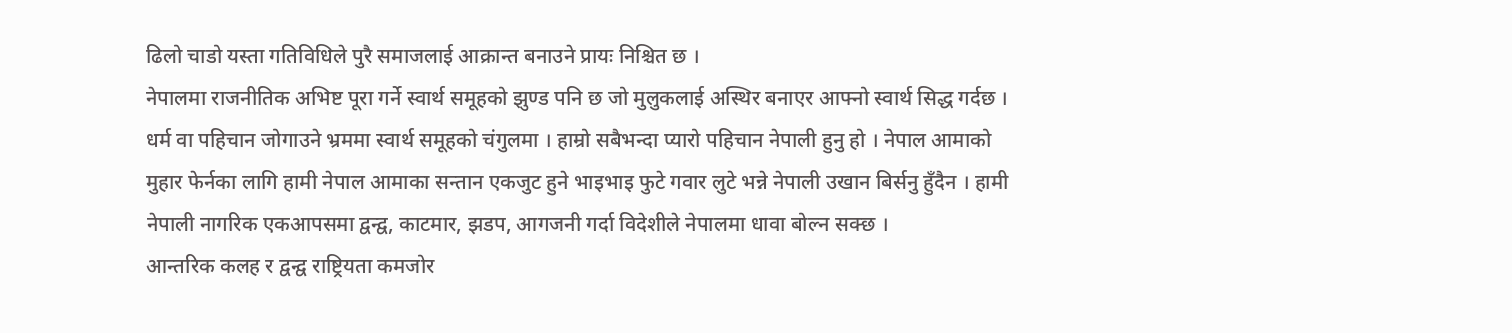ढिलो चाडो यस्ता गतिविधिले पुरै समाजलाई आक्रान्त बनाउने प्रायः निश्चित छ ।
नेपालमा राजनीतिक अभिष्ट पूरा गर्ने स्वार्थ समूहको झुण्ड पनि छ जो मुलुकलाई अस्थिर बनाएर आफ्नो स्वार्थ सिद्ध गर्दछ । धर्म वा पहिचान जोगाउने भ्रममा स्वार्थ समूहको चंगुलमा । हाम्रो सबैभन्दा प्यारो पहिचान नेपाली हुनु हो । नेपाल आमाको मुहार फेर्नका लागि हामी नेपाल आमाका सन्तान एकजुट हुने भाइभाइ फुटे गवार लुटे भन्ने नेपाली उखान बिर्सनु हुँदैन । हामी नेपाली नागरिक एकआपसमा द्वन्द्व, काटमार, झडप, आगजनी गर्दा विदेशीले नेपालमा धावा बोल्न सक्छ ।
आन्तरिक कलह र द्वन्द्व राष्ट्रियता कमजोर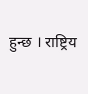हुन्छ । राष्ट्रिय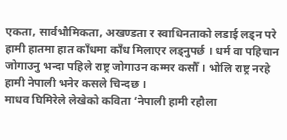एकता, सार्वभौमिकता, अखण्डता र स्वाधिनताको लडाई लड्न परे हामी हातमा हात काँधमा काँध मिलाएर लड्नुपर्छ । धर्म वा पहिचान जोगाउनु भन्दा पहिले राष्ट्र जोगाउन कम्मर कसौँ । भोलि राष्ट्र नरहे हामी नेपाली भनेर कसले चिन्दछ ।
माधव घिमिरेले लेखेको कविता ‘नेपाली हामी रहौला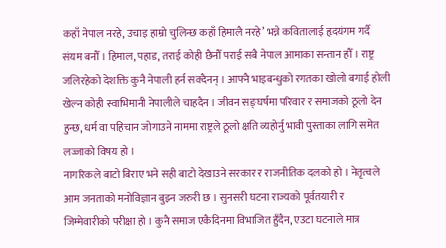कहाँ नेपाल नरहे, उचाइ हाम्रो चुलिन्छ कहाँ हिमालै नरहे’ भन्ने कवितालाई हृदयंगम गर्दै संयम बनौँ । हिमाल, पहाड, तराई कोही छैनौँ पराई सबै नेपाल आमाका सन्तान हौँ । राष्ट्र जलिरहेको देशक्ति कुनै नेपाली हर्न सक्दैनन् । आफ्नै भाइबन्धुको रगतका खोलो बगाई होली खेल्न कोही स्वाभिमानी नेपालीले चाहदैन । जीवन सङ्घर्षमा परिवार र समाजको ठूलो देन हुन्छ, धर्म वा पहिचान जोगाउने नाममा राष्ट्रले ठूलो क्षति व्यहोर्नु भावी पुस्ताका लागि समेत लज्जाको विषय हो ।
नागरिकले बाटो बिराए भने सही बाटो देखाउने सरकार र राजनीतिक दलको हो । नेतृत्वले आम जनताको मनोविज्ञान बुझ्न जरुरी छ । सुनसरी घटना राज्यको पूर्वतयारी र जिम्मेवारीको परीक्षा हो । कुनै समाज एकैदिनमा विभाजित हुँदैन, एउटा घटनाले मात्र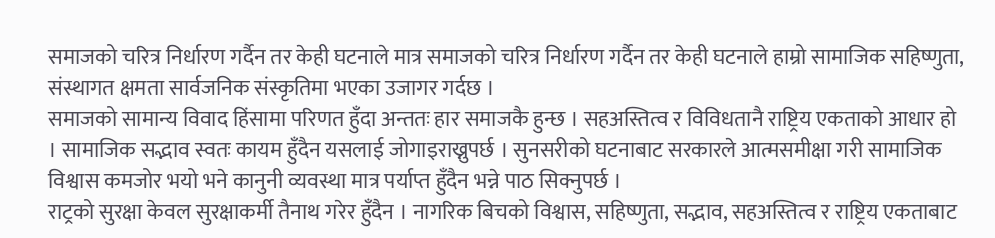समाजको चरित्र निर्धारण गर्दैन तर केही घटनाले मात्र समाजको चरित्र निर्धारण गर्दैन तर केही घटनाले हाम्रो सामाजिक सहिष्णुता, संस्थागत क्षमता सार्वजनिक संस्कृतिमा भएका उजागर गर्दछ ।
समाजको सामान्य विवाद हिंसामा परिणत हुँदा अन्ततः हार समाजकै हुन्छ । सहअस्तित्व र विविधतानै राष्ट्रिय एकताको आधार हो । सामाजिक सद्भाव स्वतः कायम हुँदैन यसलाई जोगाइराख्नुपर्छ । सुनसरीको घटनाबाट सरकारले आत्मसमीक्षा गरी सामाजिक विश्वास कमजोर भयो भने कानुनी व्यवस्था मात्र पर्याप्त हुँदैन भन्ने पाठ सिक्नुपर्छ ।
राट्रको सुरक्षा केवल सुरक्षाकर्मी तैनाथ गरेर हुँदैन । नागरिक बिचको विश्वास, सहिष्णुता, सद्भाव, सहअस्तित्व र राष्ट्रिय एकताबाट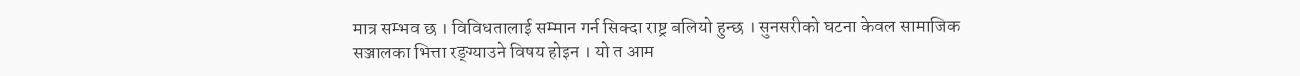मात्र सम्भव छ । विविधतालाई सम्मान गर्न सिक्दा राष्ट्र बलियो हुन्छ । सुनसरीको घटना केवल सामाजिक सञ्जालका भित्ता रङ्ग्याउने विषय होइन । यो त आम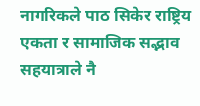नागरिकले पाठ सिकेर राष्ट्रिय एकता र सामाजिक सद्भाव सहयात्राले नै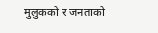मुलुकको र जनताको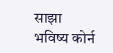साझा भविष्य कोर्न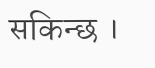सकिन्छ ।